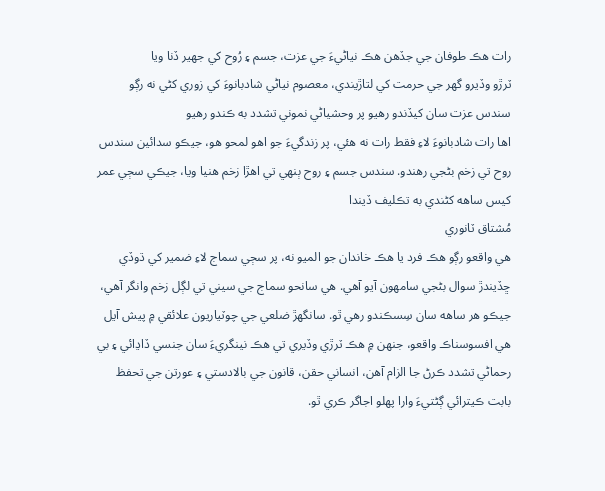رات ھڪ طوفان جي جڏھن ھڪ نياڻيءَ جي عزت، جسم ۽ رُوح کي جھير ڏنا ويا
ٽرڙو وڏيرو گهر جي حرمت کي لتاڙيندي، معصوم نياڻي شادبانوءَ کي زوري کڻي نه رڳو سندس عزت سان کيڏندو رھيو پر وحشياڻي نموني تشدد به ڪندو رھيو
اها رات شادبانوءَ لاءِ فقط رات نه هئي، پر زندگيءَ جو اهو لمحو هو، جيڪو سدائين سندس روح تي زخم بڻجي رهندو. سندس جسم ۽ روح ٻنهي تي اهڙا زخم هنيا ويا، جيڪي سڄي عمر کيس ساهه کڻندي به تڪليف ڏيندا
مُشتاق ٽانوري
هي واقعو رڳو هڪ فرد يا هڪ خاندان جو الميو نه، پر سڄي سماج لاءِ ضمير کي ڌوڏي ڇڏيندڙ سوال بڻجي سامهون آيو آهي. هي سانحو سماج جي سيني تي لڳل زخم وانگر آهي، جيڪو هر ساهه سان سِسڪندو رهي ٿو. سانگهڙ ضلعي جي چوٽياريون علائقي ۾ پيش آيل هي افسوسناڪ واقعو، جنهن ۾ هڪ ٽرڙي وڏيري تي هڪ نينگريءَ سان جنسي ڏاڍائي ۽ بي رحماڻي تشدد ڪرڻ جا الزام آهن، انساني حقن، قانون جي بالادستي ۽ عورتن جي تحفظ بابت ڪيترائي ڳڻتيءَ وارا پهلو اجاگر ڪري ٿو.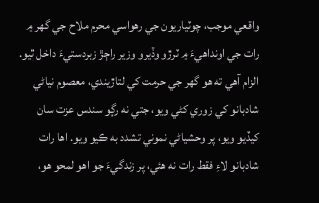واقعي موجب، چوٽياريون جي رهواسي محرم ملاح جي گهر ۾ رات جي اونداهيءَ ۾ ٽرڙو وڏيرو وزير راڄڙ زبردستيءَ داخل ٿيو. الزام آهي ته هو گهر جي حرمت کي لتاڙيندي، معصوم نياڻي شادبانو کي زوري کڻي ويو، جتي نه رڳو سندس عزت سان کيڏيو ويو، پر وحشياڻي نموني تشدد به ڪيو ويو. اها رات شادبانو لاءِ فقط رات نه هئي، پر زندگيءَ جو اهو لمحو هو،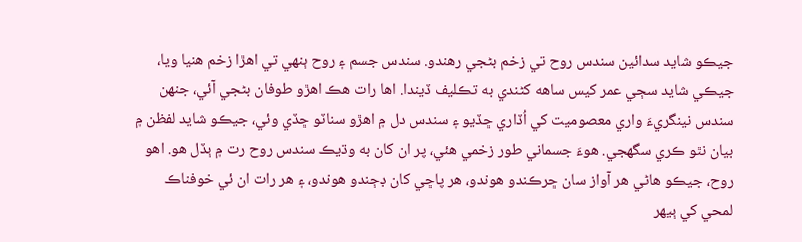جيڪو شايد سدائين سندس روح تي زخم بڻجي رهندو. سندس جسم ۽ روح ٻنهي تي اهڙا زخم هنيا ويا، جيڪي شايد سڄي عمر کيس ساهه کڻندي به تڪليف ڏيندا. اها رات هڪ اهڙو طوفان بڻجي آئي، جنهن سندس نينگريءَ واري معصوميت کي اُڏاري ڇڏيو ۽ سندس دل ۾ اهڙو سناٽو ڇڏي وئي، جيڪو شايد لفظن ۾ بيان نٿو ڪري سگهجي. هوءَ جسماني طور زخمي هئي، پر ان کان به وڌيڪ سندس روح رت ۾ ٻڏل هو. اهو روح، جيڪو هاڻي هر آواز سان ڇرڪندو هوندو، هر پاڇي کان ڊڄندو هوندو، ۽ هر رات ان ئي خوفناڪ لمحي کي ٻيهر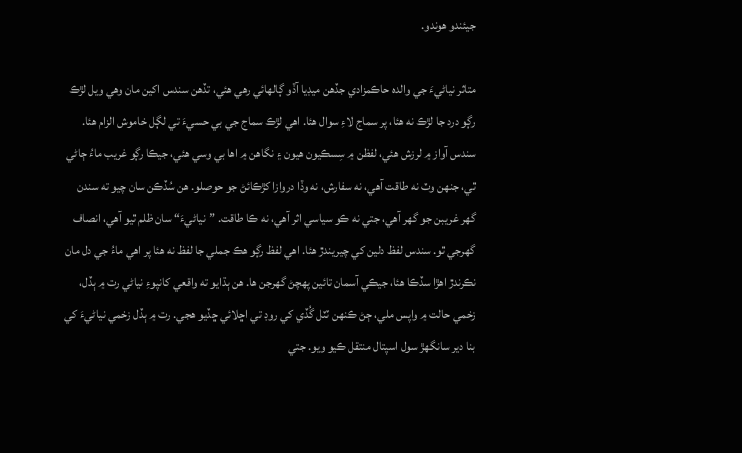جيئندو هوندو.

متاثر نياڻيءَ جي والده حاڪمزادي جڏهن ميڊيا آڏو ڳالهائي رهي هئي، تڏهن سندس اکين مان وهي ويل لڙڪ رڳو درد جا لڙڪ نه هئا، پر سماج لاءِ سوال هئا. اهي لڙڪ سماج جي بي حسيءَ تي لڳل خاموش الزام هئا. سندس آواز ۾ لرزش هئي، لفظن ۾ سِسڪيون هيون ۽ نگاهن ۾ اها بي وسي هئي، جيڪا رڳو غريب ماءُ ڄاڻي ٿي، جنهن وٽ نه طاقت آهي، نه سفارش، نه وڏا دروازا کڙڪائڻ جو حوصلو. هن سُڏڪن سان چيو ته سندن گهر غريبن جو گهر آهي، جتي نه ڪو سياسي اثر آهي، نه ڪا طاقت. ”نياڻيءَ“ سان ظلم ٿيو آهي، انصاف گھرجي ٿو. سندس لفظ دلين کي چيريندڙ هئا. اهي لفظ رڳو هڪ جملي جا لفظ نه هئا پر اهي ماءُ جي دل مان نڪرندڙ اهڙا سڏڪا هئا، جيڪي آسمان تائين پهچڻ گهرجن ها. هن ٻڌايو ته واقعي کانپوءِ نياڻي رت ۾ ٻڏل، زخمي حالت ۾ واپس ملي، ڄڻ ڪنهن ٽٽل گُڏي کي روڊ تي اڇلائي ڇڏيو هجي. رت ۾ ٻڏل زخمي نياڻيءَ کي بنا دير سانگهڙ سول اسپتال منتقل ڪيو ويو. جتي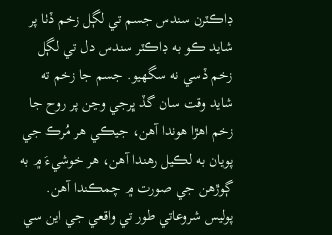ڊاڪٽرن سندس جسم تي لڳل زخم ڏٺا پر شايد ڪو به ڊاڪٽر سندس دل تي لڳل زخم ڏسي نه سگهيو. جسم جا زخم ته شايد وقت سان گڏ ڀرجي وڃن پر روح جا زخم اهڙا هوندا آهن، جيڪي هر مُرڪ جي پويان به لڪيل رهندا آهن، هر خوشيءَ ۾ به ڳوڙهن جي صورت ۾ چمڪندا آهن.
پوليس شروعاتي طور تي واقعي جي اين سي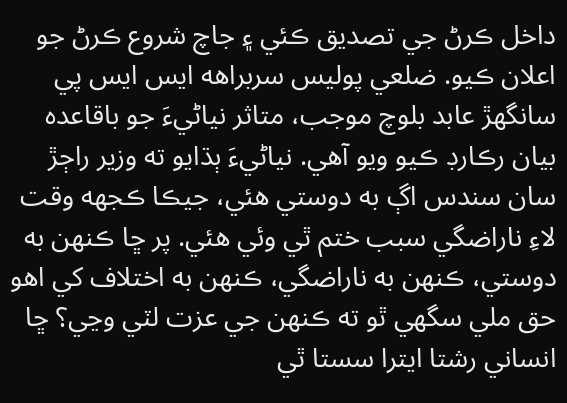داخل ڪرڻ جي تصديق ڪئي ۽ جاچ شروع ڪرڻ جو اعلان ڪيو. ضلعي پوليس سربراهه ايس ايس پي سانگهڙ عابد بلوچ موجب، متاثر نياڻيءَ جو باقاعده بيان رڪارڊ ڪيو ويو آهي. نياڻيءَ ٻڌايو ته وزير راڄڙ سان سندس اڳ به دوستي هئي، جيڪا ڪجهه وقت لاءِ ناراضگي سبب ختم ٿي وئي هئي. پر ڇا ڪنهن به دوستي، ڪنهن به ناراضگي، ڪنهن به اختلاف کي اهو حق ملي سگهي ٿو ته ڪنهن جي عزت لٽي وڃي؟ ڇا انساني رشتا ايترا سستا ٿي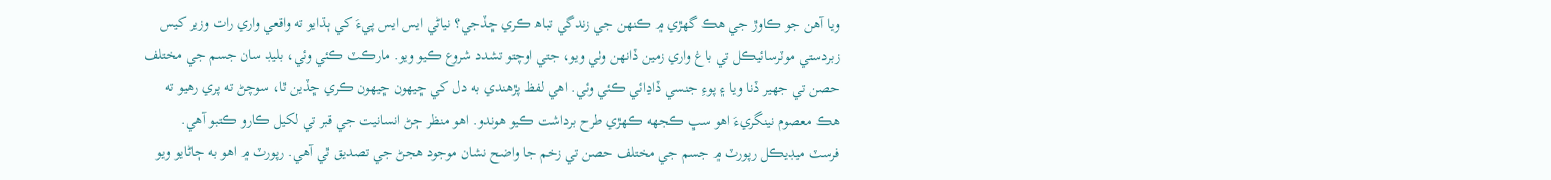ويا آهن جو ڪاوڙ جي هڪ گهڙي ۾ ڪنهن جي زندگي تباھ ڪري ڇڏجي؟ نياڻي ايس ايس پيءَ کي ٻڌايو ته واقعي واري رات وزير کيس زبردستي موٽرسائيڪل تي باغ واري زمين ڏانهن وٺي ويو، جتي اوچتو تشدد شروع ڪيو ويو. مارڪٽ ڪئي وئي، بليڊ سان جسم جي مختلف حصن تي جهير ڏنا ويا ۽ پوءِ جنسي ڏاڍائي ڪئي وئي. اهي لفظ پڙهندي به دل کي ڇيهون ڇيهون ڪري ڇڏين ٿا، سوچڻ ته پري رهيو ته هڪ معصوم نينگريءَ اهو سڀ ڪجهه ڪهڙي طرح برداشت ڪيو هوندو. اهو منظر ڄڻ انسانيت جي قبر تي لکيل ڪارو ڪتبو آهي.
فرسٽ ميڊيڪل رپورٽ ۾ جسم جي مختلف حصن تي زخم جا واضح نشان موجود هجڻ جي تصديق ٿي آهي. رپورٽ ۾ اهو به ڄاڻايو ويو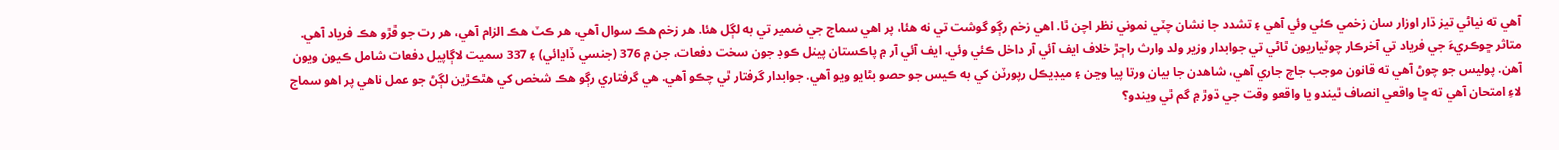آهي ته نياڻي تيز ڌار اوزار سان زخمي ڪئي وئي آهي ۽ تشدد جا نشان چٽي نموني نظر اچن ٿا. اهي زخم رڳو گوشت تي نه هئا، پر اهي سماج جي ضمير تي به لڳل هئا. هر زخم هڪ سوال آهي، هر ڪٽ هڪ الزام آهي، هر رت جو ڦڙو هڪ فرياد آهي.
متاثر ڇوڪريءَ جي فرياد تي آخرڪار چوٽياريون ٿاڻي تي جوابدار وزير ولد وارث راڄڙ خلاف ايف آئي آر داخل ڪئي وئي. ايف آئي آر ۾ پاڪستان پينل ڪوڊ جون سخت دفعات، جن ۾ 376 (جنسي ڏاڍائي) ۽ 337 سميت لاڳاپيل دفعات شامل ڪيون ويون آهن. پوليس جو چوڻ آهي ته قانون موجب جاچ جاري آهي، شاهدن جا بيان ورتا پيا وڃن ۽ ميڊيڪل رپورٽن کي به ڪيس جو حصو بڻايو ويو آهي. جوابدار گرفتار ٿي چڪو آهي. هي گرفتاري رڳو هڪ شخص کي هٿڪڙين لڳڻ جو عمل ناهي پر اهو سماج لاءِ امتحان آهي ته ڇا واقعي انصاف ٿيندو يا واقعو وقت جي ڌوڙ ۾ گم ٿي ويندو؟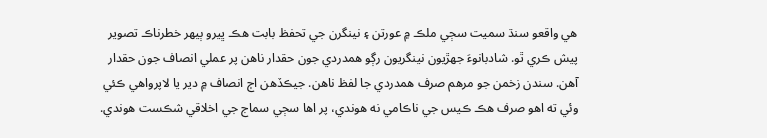هي واقعو سنڌ سميت سڄي ملڪ ۾ عورتن ۽ نينگرن جي تحفظ بابت هڪ ڀيرو ٻيهر خطرناڪ تصوير پيش ڪري ٿو. شادبانوءَ جهڙيون نينگريون رڳو همدردي جون حقدار ناهن پر عملي انصاف جون حقدار آهن. سندن زخمن جو مرهم صرف همدردي جا لفظ ناهن. جيڪڏهن اڄ انصاف ۾ دير يا لاپرواهي ڪئي وئي ته اهو صرف هڪ ڪيس جي ناڪامي نه هوندي، پر اها سڄي سماج جي اخلاقي شڪست هوندي.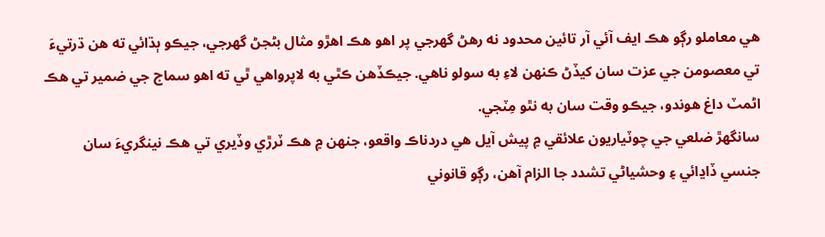هي معاملو رڳو هڪ ايف آئي آر تائين محدود نه رهڻ گهرجي پر اهو هڪ اهڙو مثال بڻجڻ گهرجي، جيڪو ٻڌائي ته هن ڌرتيءَ تي معصومن جي عزت سان کيڏڻ ڪنهن لاءِ به سولو ناهي. جيڪڏهن ڪٿي به لاپرواهي ٿي ته اهو سماج جي ضمير تي هڪ اڻمٽ داغ هوندو، جيڪو وقت سان به نٿو مِٽجي.
سانگهڙ ضلعي جي چوٽياريون علائقي ۾ پيش آيل هي دردناڪ واقعو، جنهن ۾ هڪ ٽرڙي وڏيري تي هڪ نينگريءَ سان جنسي ڏاڍائي ۽ وحشياڻي تشدد جا الزام آهن، رڳو قانوني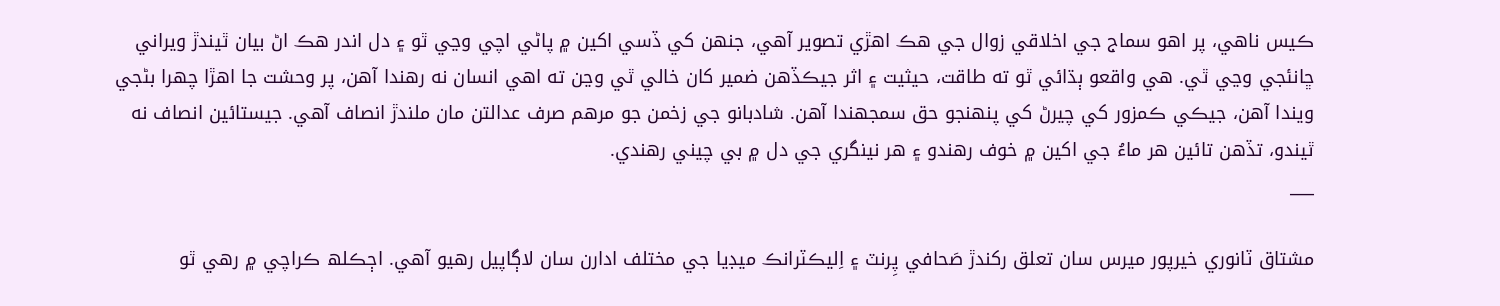ڪيس ناهي، پر اهو سماج جي اخلاقي زوال جي هڪ اهڙي تصوير آهي، جنهن کي ڏسي اکين ۾ پاڻي اچي وڃي ٿو ۽ دل اندر هڪ اڻ بيان ٿيندڙ ويراني ڇانئجي وڃي ٿي. هي واقعو ٻڌائي ٿو ته طاقت، حيثيت ۽ اثر جيڪڏهن ضمير کان خالي ٿي وڃن ته اهي انسان نه رهندا آهن، پر وحشت جا اهڙا چهرا بڻجي ويندا آهن، جيڪي ڪمزور کي چيرڻ کي پنهنجو حق سمجهندا آهن. شادبانو جي زخمن جو مرهم صرف عدالتن مان ملندڙ انصاف آهي. جيستائين انصاف نه ٿيندو، تڏهن تائين هر ماءُ جي اکين ۾ خوف رهندو ۽ هر نينگري جي دل ۾ بي چيني رهندي.
___

مشتاق ٽانوري خيرپور ميرس سان تعلق رکندڙ صَحافي پِرنٽ ۽ اِليڪٽرانڪ ميڊيا جي مختلف ادارن سان لاڳاپيل رهيو آهي. اڄڪلھ ڪراچي ۾ رهي ٿو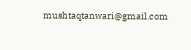mushtaqtanwari@gmail.com